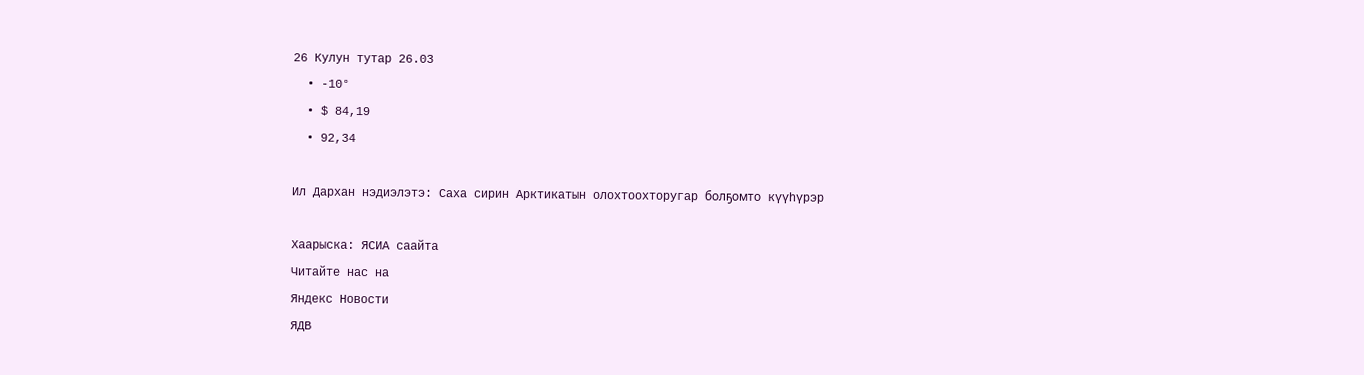26 Кулун тутар 26.03
  • -10°
  • $ 84,19
  • 92,34

Ил Дархан нэдиэлэтэ: Саха сирин Арктикатын олохтоохторугар болҕомто күүһүрэр

Хаарыска: ЯСИА саайта
Читайте нас на
Яндекс Новости
ЯДВ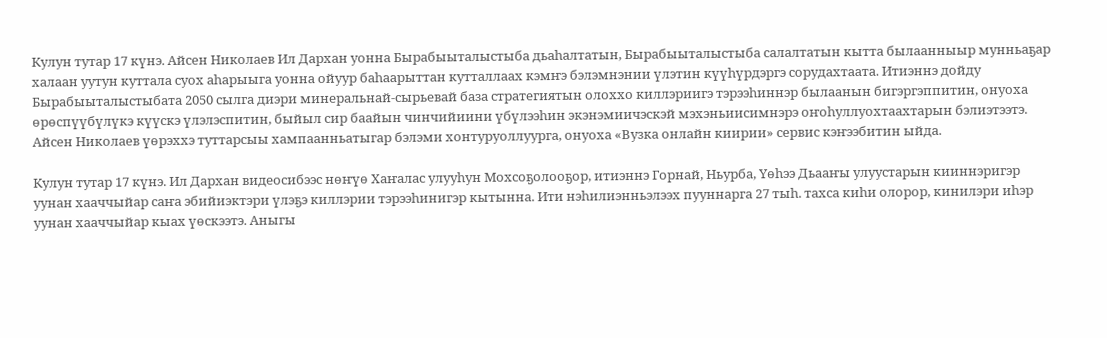Кулун тутар 17 күнэ. Айсен Николаев Ил Дархан уонна Бырабыыталыстыба дьаһалтатын, Бырабыыталыстыба салалтатын кытта былаанныыр мунньаҕар халаан уутун куттала суох аһарыыга уонна ойуур баһаарыттан кутталлаах кэмҥэ бэлэмнэнии үлэтин күүһүрдэргэ сорудахтаата. Итиэннэ дойду Бырабыыталыстыбата 2050 сылга диэри минеральнай-сырьевай база стратегиятын олоххо киллэриигэ тэрээһиннэр былаанын бигэргэппитин, онуоха өрөспүүбүлүкэ күүскэ үлэлэспитин, быйыл сир баайын чинчийиини үбүлээһин экэнэмиичэскэй мэхэньиисимнэрэ оҥоһуллуохтаахтарын бэлиэтээтэ. Айсен Николаев үөрэххэ туттарсыы хампаанньатыгар бэлэми хонтуруоллуурга, онуоха «Вузка онлайн киирии» сервис кэҥээбитин ыйда.

Кулун тутар 17 күнэ. Ил Дархан видеосибээс нөҥүө Хаҥалас улууһун Мохсоҕолооҕор, итиэннэ Горнай, Ньурба, Үөһээ Дьааҥы улуустарын кииннэригэр уунан хааччыйар саҥа эбийиэктэри үлэҕэ киллэрии тэрээһинигэр кытынна. Ити нэһилиэнньэлээх пууннарга 27 тыһ. тахса киһи олорор, кинилэри иһэр уунан хааччыйар кыах үөскээтэ. Аныгы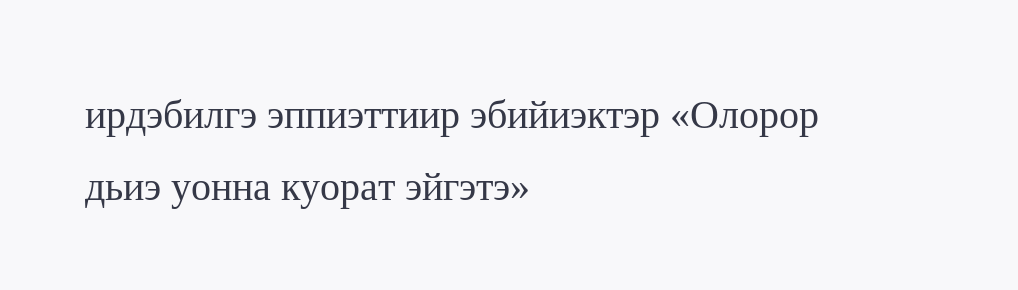ирдэбилгэ эппиэттиир эбийиэктэр «Олорор дьиэ уонна куорат эйгэтэ»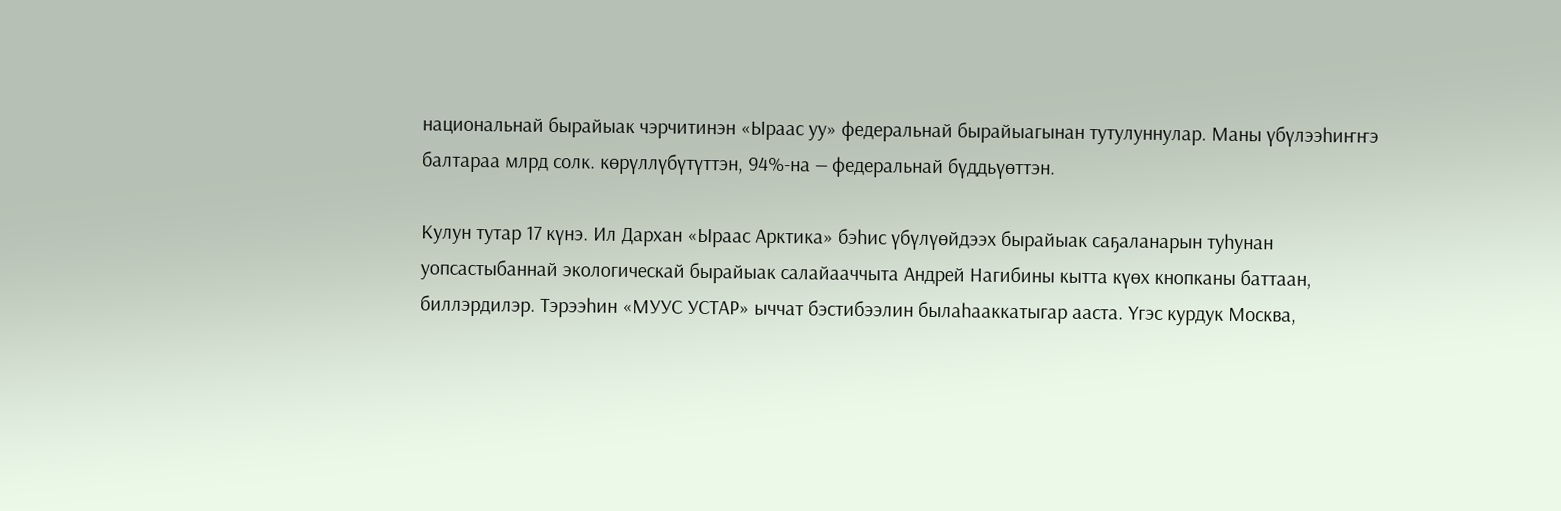национальнай бырайыак чэрчитинэн «Ыраас уу» федеральнай бырайыагынан тутулуннулар. Маны үбүлээһиҥҥэ балтараа млрд солк. көрүллүбүтүттэн, 94%-на — федеральнай бүддьүөттэн.

Кулун тутар 17 күнэ. Ил Дархан «Ыраас Арктика» бэһис үбүлүөйдээх бырайыак саҕаланарын туһунан уопсастыбаннай экологическай бырайыак салайааччыта Андрей Нагибины кытта күөх кнопканы баттаан, биллэрдилэр. Тэрээһин «МУУС УСТАР» ыччат бэстибээлин былаһааккатыгар ааста. Үгэс курдук Москва,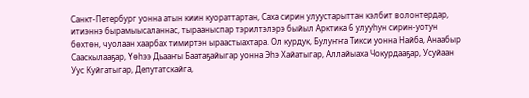Санкт-Петербург уонна атын киин куораттартан, Саха сирин улуустарыттан кэлбит волонтердар, итиэннэ бырамыысаланнас, тырааныспар тэрилтэлэрэ быйыл Арктика 6 улууһун сирин-уотун бөхтөн, чуолаан хаарбах тимиртэн ыраастыахтара. Ол курдук, Булуҥҥа Тикси уонна Найба, Анаабыр Сааскылааҕар, Үөһээ Дьааҥы Баатаҕайыгар уонна Эһэ Хайатыгар, Аллайыаха Чокурдааҕар, Усуйаан Уус Куйгатыгар, Депутатскайга,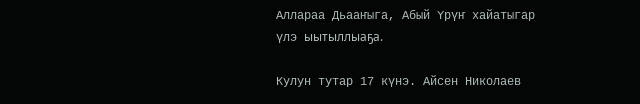Аллараа Дьааҥыга, Абый Үрүҥ хайатыгар үлэ ыытыллыаҕа.

Кулун тутар 17 күнэ. Айсен Николаев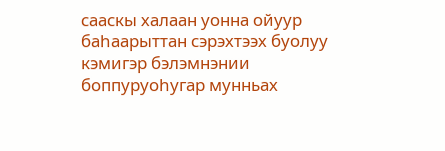сааскы халаан уонна ойуур баһаарыттан сэрэхтээх буолуу кэмигэр бэлэмнэнии боппуруоһугар мунньах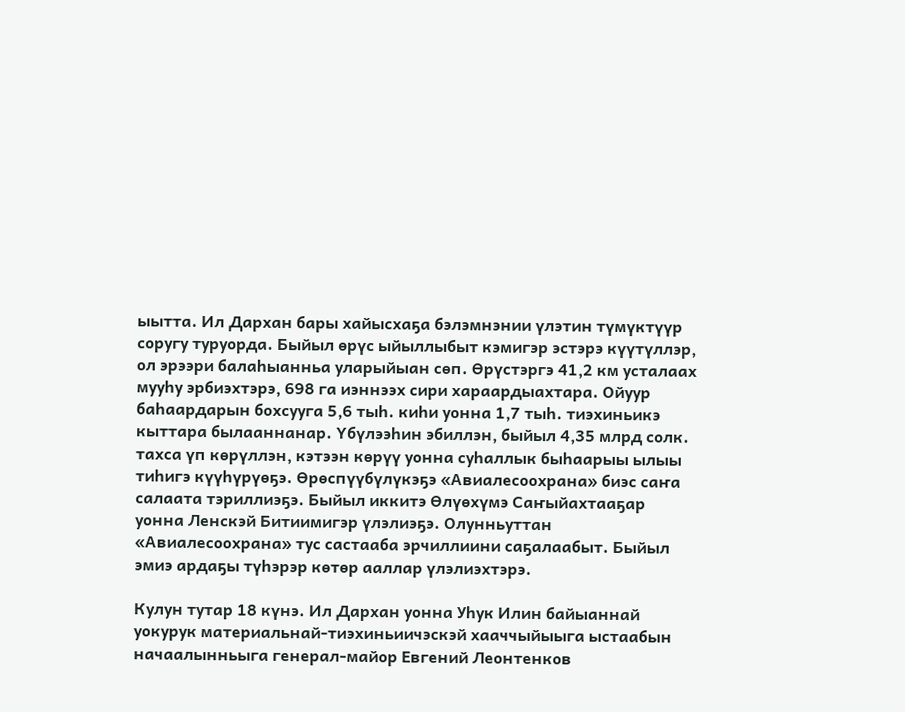ыытта. Ил Дархан бары хайысхаҕа бэлэмнэнии үлэтин түмүктүүр соругу туруорда. Быйыл өрүс ыйыллыбыт кэмигэр эстэрэ күүтүллэр, ол эрээри балаһыанньа уларыйыан сөп. Өрүстэргэ 41,2 км усталаах мууһу эрбиэхтэрэ, 698 га иэннээх сири хараардыахтара. Ойуур баһаардарын бохсууга 5,6 тыһ. киһи уонна 1,7 тыһ. тиэхиньикэ кыттара былааннанар. Үбүлээһин эбиллэн, быйыл 4,35 млрд солк. тахса үп көрүллэн, кэтээн көрүү уонна суһаллык быһаарыы ылыы тиһигэ күүһүрүөҕэ. Өрөспүүбүлүкэҕэ «Авиалесоохрана» биэс саҥа салаата тэриллиэҕэ. Быйыл иккитэ Өлүөхүмэ Саҥыйахтааҕар уонна Ленскэй Битиимигэр үлэлиэҕэ. Олунньуттан «Авиалесоохрана» тус састааба эрчиллиини саҕалаабыт. Быйыл эмиэ ардаҕы түһэрэр көтөр ааллар үлэлиэхтэрэ.

Кулун тутар 18 күнэ. Ил Дархан уонна Уһук Илин байыаннай уокурук материальнай-тиэхиньиичэскэй хааччыйыыга ыстаабын начаалынньыга генерал-майор Евгений Леонтенков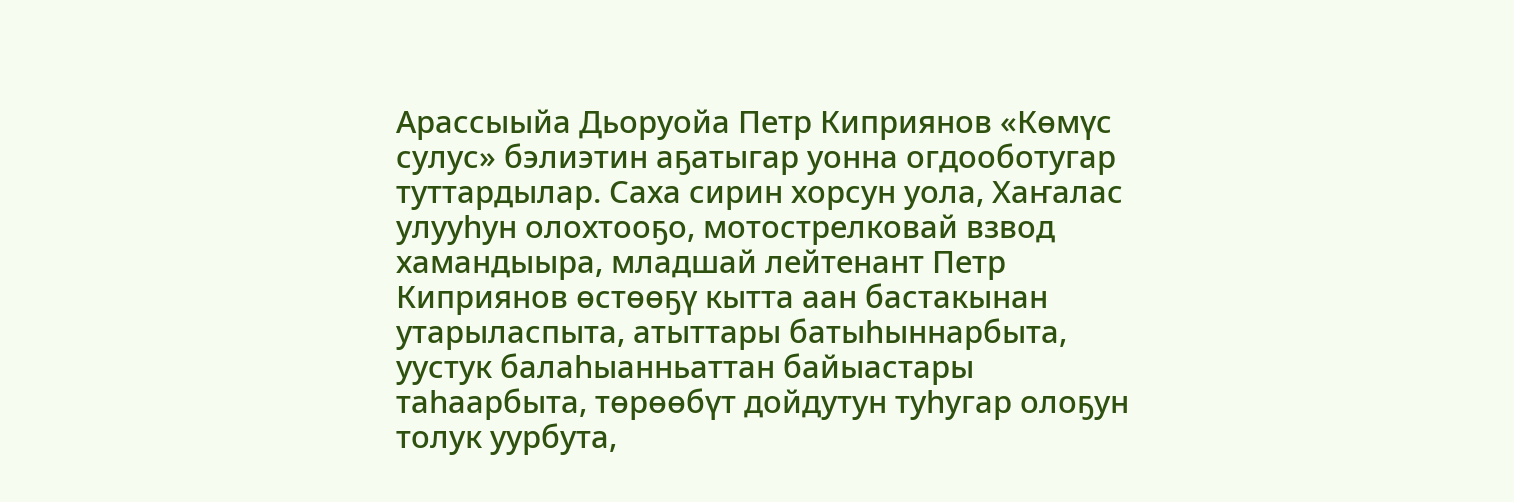Арассыыйа Дьоруойа Петр Киприянов «Көмүс сулус» бэлиэтин аҕатыгар уонна огдооботугар туттардылар. Саха сирин хорсун уола, Хаҥалас улууһун олохтооҕо, мотострелковай взвод хамандыыра, младшай лейтенант Петр Киприянов өстөөҕү кытта аан бастакынан утарыласпыта, атыттары батыһыннарбыта, уустук балаһыанньаттан байыастары таһаарбыта, төрөөбүт дойдутун туһугар олоҕун толук уурбута,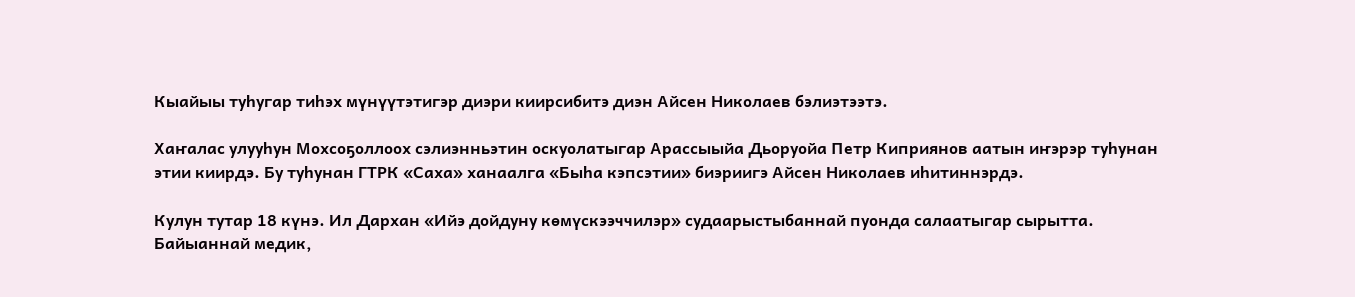Кыайыы туһугар тиһэх мүнүүтэтигэр диэри киирсибитэ диэн Айсен Николаев бэлиэтээтэ.

Хаҥалас улууһун Мохсоҕоллоох сэлиэнньэтин оскуолатыгар Арассыыйа Дьоруойа Петр Киприянов аатын иҥэрэр туһунан этии киирдэ. Бу туһунан ГТРК «Саха» ханаалга «Быһа кэпсэтии» биэриигэ Айсен Николаев иһитиннэрдэ.

Кулун тутар 18 күнэ. Ил Дархан «Ийэ дойдуну көмүскээччилэр» судаарыстыбаннай пуонда салаатыгар сырытта. Байыаннай медик,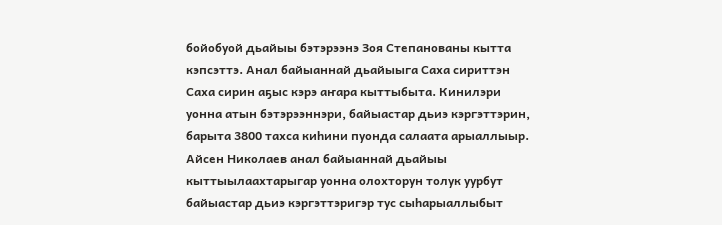бойобуой дьайыы бэтэрээнэ Зоя Степанованы кытта кэпсэттэ. Анал байыаннай дьайыыга Саха сириттэн Саха сирин аҕыс кэрэ аҥара кыттыбыта. Кинилэри уонна атын бэтэрээннэри, байыастар дьиэ кэргэттэрин, барыта 3800 тахса киһини пуонда салаата арыаллыыр. Айсен Николаев анал байыаннай дьайыы кыттыылаахтарыгар уонна олохторун толук уурбут байыастар дьиэ кэргэттэригэр тус сыһарыаллыбыт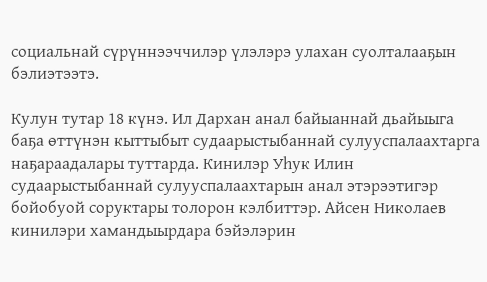социальнай сүрүннээччилэр үлэлэрэ улахан суолталааҕын бэлиэтээтэ.

Кулун тутар 18 күнэ. Ил Дархан анал байыаннай дьайыыга баҕа өттүнэн кыттыбыт судаарыстыбаннай сулууспалаахтарга наҕараадалары туттарда. Кинилэр Уһук Илин судаарыстыбаннай сулууспалаахтарын анал этэрээтигэр бойобуой соруктары толорон кэлбиттэр. Айсен Николаев кинилэри хамандыырдара бэйэлэрин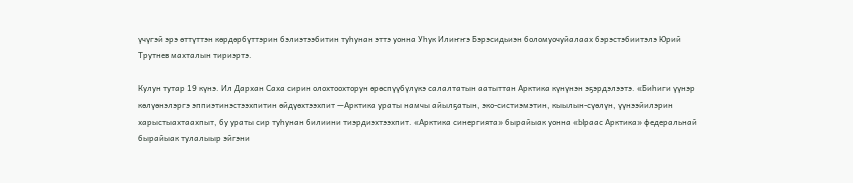үчүгэй эрэ өттүттэн көрдөрбүттэрин бэлиэтээбитин туһунан эттэ уонна Уһук Илиҥҥэ Бэрэсидьиэн боломуочуйалаах бэрэстэбиитэлэ Юрий Трутнев махталын тириэртэ.

Кулун тутар 19 күнэ. Ил Дархан Саха сирин олохтоохторун өрөспүүбүлүкэ салалтатын аатыттан Арктика күнүнэн эҕэрдэлээтэ. «Биһиги үүнэр көлүөнэлэргэ эппиэтинэстээхпитин өйдүөхтээхпит —Арктика ураты намчы айылҕатын, эко-систиэмэтин, кыылын-сүөлүн, үүнээйилэрин харыстыахтаахпыт, бу ураты сир туһунан билиини тиэрдиэхтээхпит. «Арктика синергията» бырайыак уонна «Ыраас Арктика» федеральнай бырайыак тулалыыр эйгэни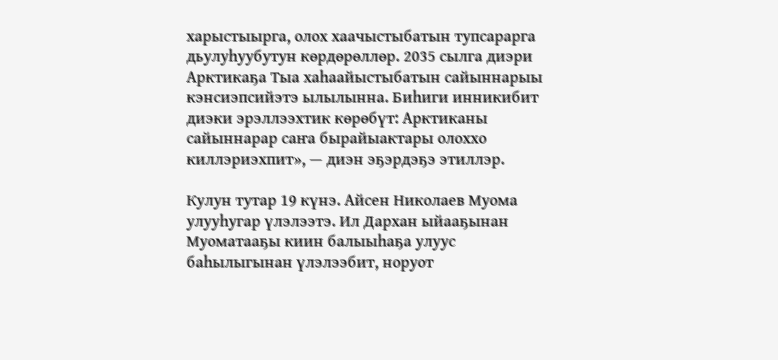харыстыырга, олох хаачыстыбатын тупсарарга дьулуһуубутун көрдөрөллөр. 2035 сылга диэри Арктикаҕа Тыа хаһаайыстыбатын сайыннарыы кэнсиэпсийэтэ ылылынна. Биһиги инникибит диэки эрэллээхтик көрөбүт: Арктиканы сайыннарар саҥа бырайыактары олоххо киллэриэхпит», — диэн эҕэрдэҕэ этиллэр.

Кулун тутар 19 күнэ. Айсен Николаев Муома улууһугар үлэлээтэ. Ил Дархан ыйааҕынан Муоматааҕы киин балыыһаҕа улуус баһылыгынан үлэлээбит, норуот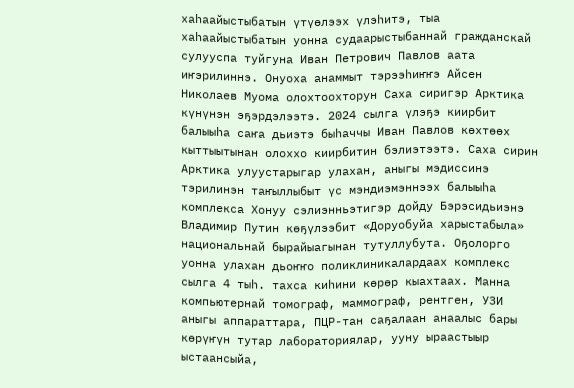хаһаайыстыбатын үтүөлээх үлэһитэ, тыа хаһаайыстыбатын уонна судаарыстыбаннай гражданскай сулууспа туйгуна Иван Петрович Павлов аата иҥэрилиннэ. Онуоха анаммыт тэрээһиҥҥэ Айсен Николаев Муома олохтоохторун Саха сиригэр Арктика күнүнэн эҕэрдэлээтэ. 2024 сылга үлэҕэ киирбит балыыһа саҥа дьиэтэ быһаччы Иван Павлов көхтөөх кыттыытынан олоххо киирбитин бэлиэтээтэ. Саха сирин Арктика улуустарыгар улахан, аныгы мэдиссинэ тэрилинэн таҥыллыбыт үс мэндиэмэннээх балыыһа комплекса Хонуу сэлиэнньэтигэр дойду Бэрэсидьиэнэ Владимир Путин көҕүлээбит «Доруобуйа харыстабыла» национальнай бырайыагынан тутуллубута. Оҕолорго уонна улахан дьоҥҥо поликлиникалардаах комплекс сылга 4 тыһ. тахса киһини көрөр кыахтаах. Манна компьютернай томограф, маммограф, рентген, УЗИ аныгы аппараттара, ПЦР-тан саҕалаан анаалыс бары көрүҥүн тутар лабораториялар, ууну ыраастыыр ыстаансыйа,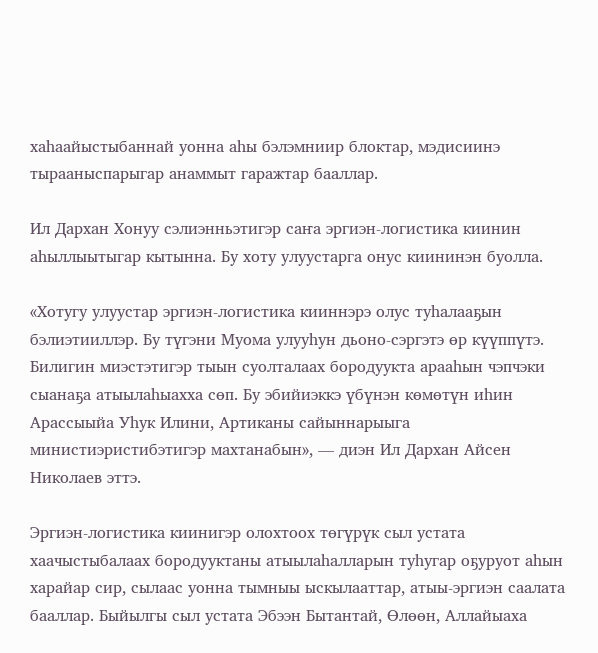хаһаайыстыбаннай уонна аһы бэлэмниир блоктар, мэдисиинэ тырааныспарыгар анаммыт гаражтар бааллар.

Ил Дархан Хонуу сэлиэнньэтигэр саҥа эргиэн-логистика киинин аһыллыытыгар кытынна. Бу хоту улуустарга онус киининэн буолла.

«Хотугу улуустар эргиэн-логистика кииннэрэ олус туһалааҕын бэлиэтииллэр. Бу түгэни Муома улууһун дьоно-сэргэтэ өр күүппүтэ. Билигин миэстэтигэр тыын суолталаах бородуукта арааһын чэпчэки сыанаҕа атыылаһыахха сөп. Бу эбийиэккэ үбүнэн көмөтүн иһин Арассыыйа Уһук Илини, Артиканы сайыннарыыга министиэристибэтигэр махтанабын», — диэн Ил Дархан Айсен Николаев эттэ.

Эргиэн-логистика киинигэр олохтоох төгүрүк сыл устата хаачыстыбалаах бородууктаны атыылаһалларын туһугар оҕуруот аһын харайар сир, сылаас уонна тымныы ыскылааттар, атыы-эргиэн саалата бааллар. Быйылгы сыл устата Эбээн Бытантай, Өлөөн, Аллайыаха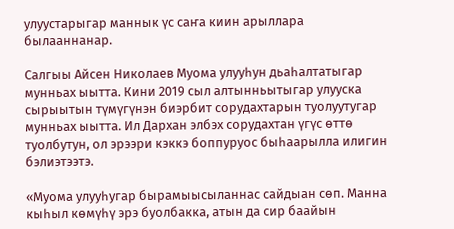улуустарыгар маннык үс саҥа киин арыллара былааннанар.

Салгыы Айсен Николаев Муома улууһун дьаһалтатыгар мунньах ыытта. Кини 2019 сыл алтынньытыгар улууска сырыытын түмүгүнэн биэрбит сорудахтарын туолуутугар мунньах ыытта. Ил Дархан элбэх сорудахтан үгүс өттө туолбутун, ол эрээри кэккэ боппуруос быһаарылла илигин бэлиэтээтэ.

«Муома улууһугар бырамыысыланнас сайдыан сөп. Манна кыһыл көмүһү эрэ буолбакка, атын да сир баайын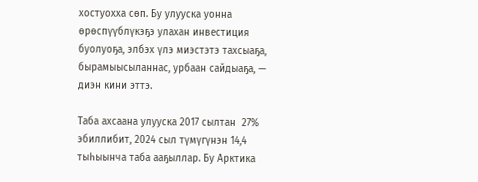хостуохха сөп. Бу улууска уонна өрөспүүблүкэҕэ улахан инвестиция буолуоҕа, элбэх үлэ миэстэтэ тахсыаҕа, бырамыысыланнас, урбаан сайдыаҕа, —  диэн кини эттэ.

Таба ахсаана улууска 2017 сылтан  27% эбиллибит, 2024 сыл түмүгүнэн 14,4 тыһыынча таба ааҕыллар. Бу Арктика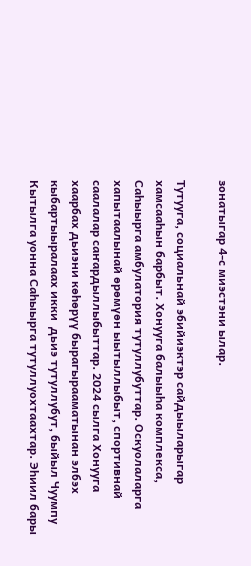зонатыгар 4-с миэстэни ылар.

Тутууга, социальнай эбийиэктэр сайдыыларыгар хамсааһын барбыт. Хонууга балыыһа комплекса, Саһыырга амбулатория тутуллубуттар. Оскуолаларга хапытаалынай өрөмүөн ыытыллыбыт, спортивнай саалалар саҥардыллыбыттар. 2024 сылга Хонууга хаарбах дьиэни көһөрүү бырагырааматынан элбэх кыбартыыралаах икки  дьиэ тутуллубут, быйыл Чуумпу Кытылга уонна Саһыырга тутуллуохтаахтар. Эһиил бары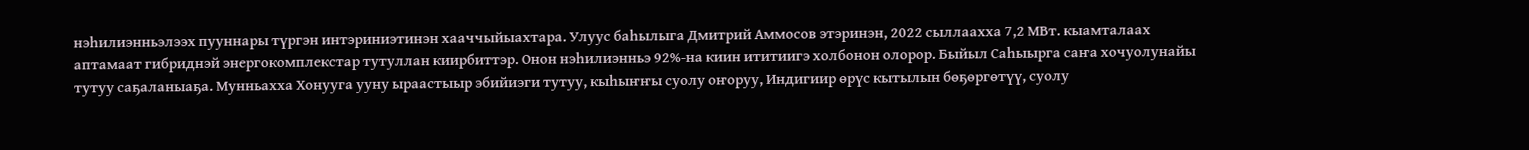нэһилиэнньэлээх пууннары түргэн интэриниэтинэн хааччыйыахтара. Улуус баһылыга Дмитрий Аммосов этэринэн, 2022 сыллаахха 7,2 МВт. кыамталаах  аптамаат гибриднэй энергокомплекстар тутуллан киирбиттэр. Онон нэһилиэнньэ 92%-на киин ититиигэ холбонон олорор. Быйыл Саһыырга саҥа хочуолунайы тутуу саҕаланыаҕа. Мунньахха Хонууга ууну ыраастыыр эбийиэги тутуу, кыһыҥҥы суолу оҥоруу, Индигиир өрүс кытылын бөҕөргөтүү, суолу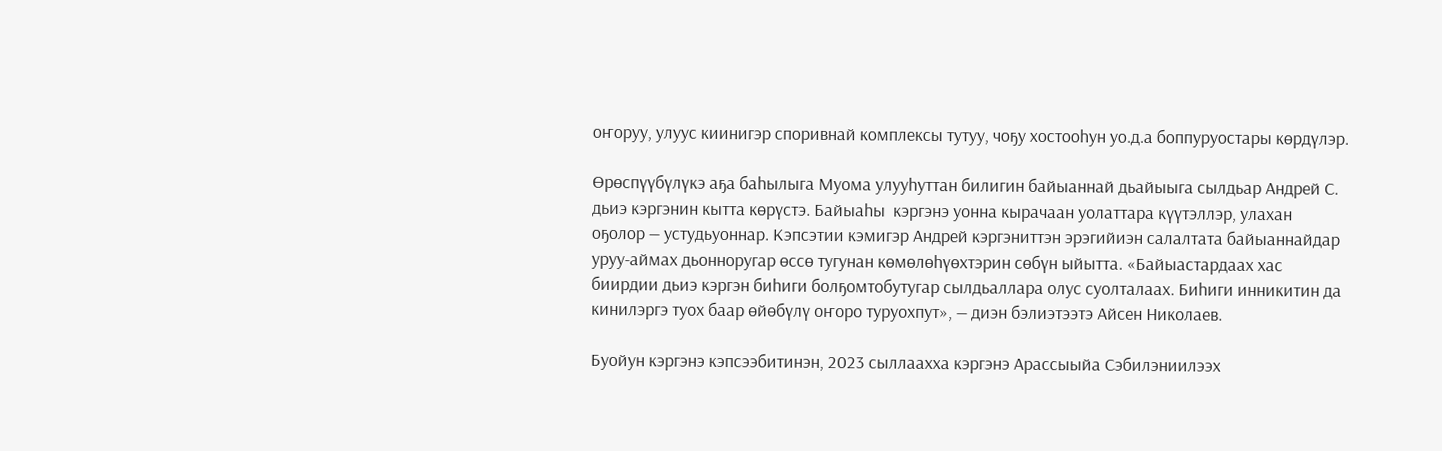оҥоруу, улуус киинигэр споривнай комплексы тутуу, чоҕу хостооһун уо.д.а боппуруостары көрдүлэр.

Өрөспүүбүлүкэ аҕа баһылыга Муома улууһуттан билигин байыаннай дьайыыга сылдьар Андрей С. дьиэ кэргэнин кытта көрүстэ. Байыаһы  кэргэнэ уонна кырачаан уолаттара күүтэллэр, улахан оҕолор — устудьуоннар. Кэпсэтии кэмигэр Андрей кэргэниттэн эрэгийиэн салалтата байыаннайдар уруу-аймах дьонноругар өссө тугунан көмөлөһүөхтэрин сөбүн ыйытта. «Байыастардаах хас биирдии дьиэ кэргэн биһиги болҕомтобутугар сылдьаллара олус суолталаах. Биһиги инникитин да кинилэргэ туох баар өйөбүлү оҥоро туруохпут», — диэн бэлиэтээтэ Айсен Николаев.

Буойун кэргэнэ кэпсээбитинэн, 2023 сыллаахха кэргэнэ Арассыыйа Сэбилэниилээх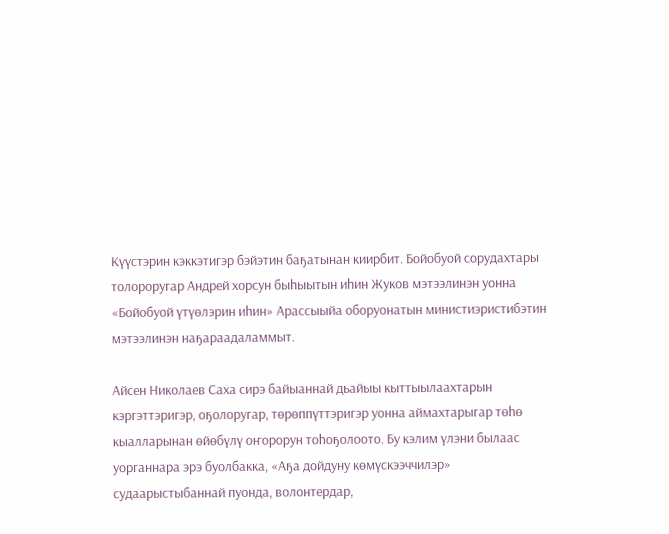Күүстэрин кэккэтигэр бэйэтин баҕатынан киирбит. Бойобуой сорудахтары толороругар Андрей хорсун быһыытын иһин Жуков мэтээлинэн уонна «Бойобуой үтүөлэрин иһин» Арассыыйа оборуонатын министиэристибэтин мэтээлинэн наҕараадаламмыт.

Айсен Николаев Саха сирэ байыаннай дьайыы кыттыылаахтарын кэргэттэригэр, оҕолоругар, төрөппүттэригэр уонна аймахтарыгар төһө кыалларынан өйөбүлү оҥорорун тоһоҕолоото. Бу кэлим үлэни былаас уорганнара эрэ буолбакка, «Аҕа дойдуну көмүскээччилэр» судаарыстыбаннай пуонда, волонтердар,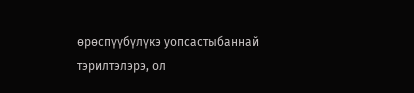өрөспүүбүлүкэ уопсастыбаннай тэрилтэлэрэ, ол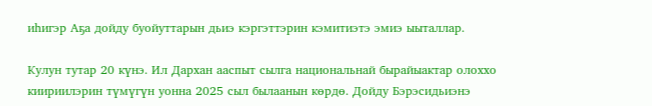иһигэр Аҕа дойду буойуттарын дьиэ кэргэттэрин кэмитиэтэ эмиэ ыыталлар.

Кулун тутар 20 күнэ. Ил Дархан ааспыт сылга национальнай бырайыактар олоххо киириилэрин түмүгүн уонна 2025 сыл былаанын көрдө. Дойду Бэрэсидьиэнэ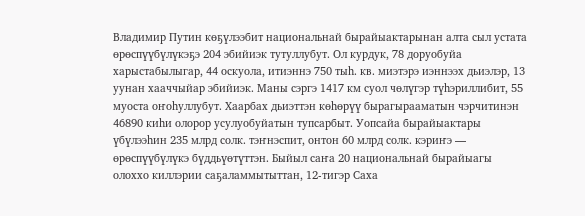Владимир Путин көҕүлээбит национальнай бырайыактарынан алта сыл устата өрөспүүбүлүкэҕэ 204 эбийиэк тутуллубут. Ол курдук, 78 доруобуйа харыстабылыгар, 44 оскуола, итиэннэ 750 тыһ. кв. миэтэрэ иэннээх дьиэлэр, 13 уунан хааччыйар эбийиэк. Маны сэргэ 1417 км суол чөлүгэр түһэриллибит, 55 муоста оҥоһуллубут. Хаарбах дьиэттэн көһөрүү бырагырааматын чэрчитинэн 46890 киһи олорор усулуобуйатын тупсарбыт. Уопсайа бырайыактары үбүлээһин 235 млрд солк. тэҥнэспит, онтон 60 млрд солк. кэриҥэ — өрөспүүбүлүкэ бүддьүөтүттэн. Быйыл саҥа 20 национальнай бырайыагы олоххо киллэрии саҕаламмытыттан, 12-тигэр Саха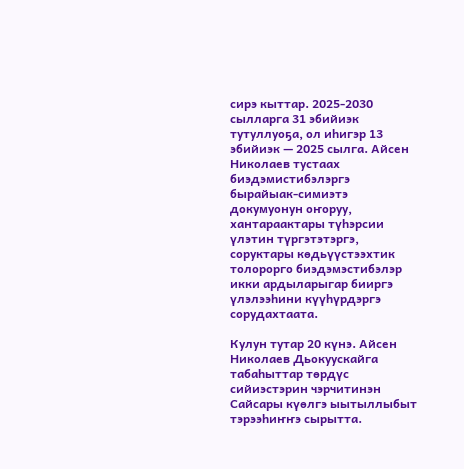сирэ кыттар. 2025-2030 сылларга 31 эбийиэк тутуллуоҕа, ол иһигэр 13 эбийиэк — 2025 сылга. Айсен Николаев тустаах биэдэмистибэлэргэ бырайыак-симиэтэ докумуонун оҥоруу, хантараактары түһэрсии үлэтин түргэтэтэргэ, соруктары көдьүүстээхтик толорорго биэдэмэстибэлэр икки ардыларыгар бииргэ үлэлээһини күүһүрдэргэ сорудахтаата.

Кулун тутар 20 күнэ. Айсен Николаев Дьокуускайга табаһыттар төрдүс сийиэстэрин чэрчитинэн Сайсары күөлгэ ыытыллыбыт тэрээһиҥҥэ сырытта.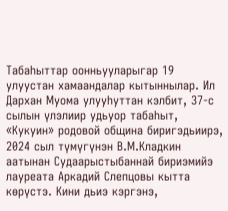Табаһыттар оонньууларыгар 19 улуустан хамаандалар кытыннылар. Ил Дархан Муома улууһуттан кэлбит, 37-с сылын үлэлиир удьуор табаһыт, «Кукуин» родовой община биригэдьиирэ, 2024 сыл түмүгүнэн В.М.Кладкин аатынан Судаарыстыбаннай бириэмийэ лауреата Аркадий Слепцовы кытта көрүстэ. Кини дьиэ кэргэнэ,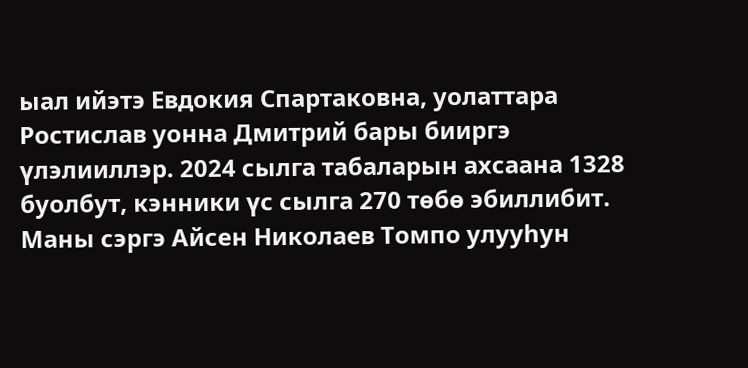ыал ийэтэ Евдокия Спартаковна, уолаттара Ростислав уонна Дмитрий бары бииргэ үлэлииллэр. 2024 сылга табаларын ахсаана 1328 буолбут, кэнники үс сылга 270 төбө эбиллибит. Маны сэргэ Айсен Николаев Томпо улууһун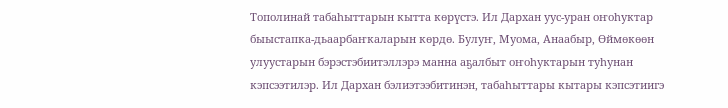Тополинай табаһыттарын кытта көрүстэ. Ил Дархан уус-уран оҥоһуктар быыстапка-дьаарбаҥкаларын көрдө. Булуҥ, Муома, Анаабыр, Өймөкөөн улуустарын бэрэстэбиитэллэрэ манна аҕалбыт оҥоһуктарын туһунан кэпсээтилэр. Ил Дархан бэлиэтээбитинэн, табаһыттары кытары кэпсэтиигэ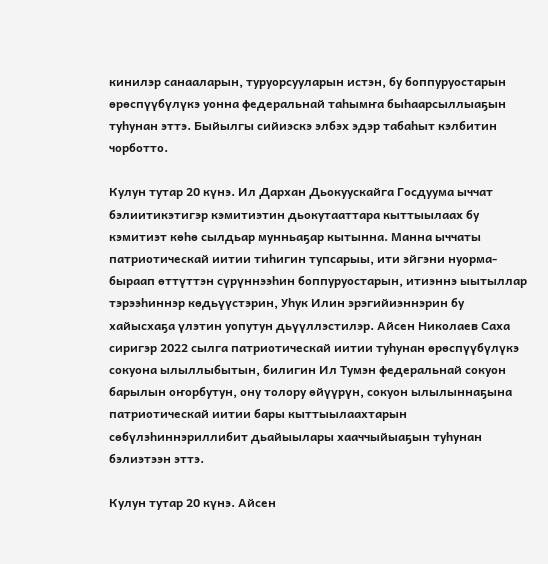кинилэр санааларын, туруорсууларын истэн, бу боппуруостарын өрөспүүбүлүкэ уонна федеральнай таһымҥа быһаарсыллыаҕын туһунан эттэ. Быйылгы сийиэскэ элбэх эдэр табаһыт кэлбитин чорботто.

Кулун тутар 20 күнэ. Ил Дархан Дьокуускайга Госдуума ыччат бэлиитикэтигэр кэмитиэтин дьокутааттара кыттыылаах бу кэмитиэт көһө сылдьар мунньаҕар кытынна. Манна ыччаты патриотическай иитии тиһигин тупсарыы, ити эйгэни нуорма-быраап өттүттэн сүрүннээһин боппуруостарын, итиэннэ ыытыллар тэрээһиннэр көдьүүстэрин, Уһук Илин эрэгийиэннэрин бу хайысхаҕа үлэтин уопутун дьүүллэстилэр. Айсен Николаев Саха сиригэр 2022 сылга патриотическай иитии туһунан өрөспүүбүлүкэ сокуона ылыллыбытын, билигин Ил Тумэн федеральнай сокуон барылын оҥорбутун, ону толору өйүүрүн, сокуон ылылыннаҕына патриотическай иитии бары кыттыылаахтарын сөбүлэһиннэриллибит дьайыылары хааччыйыаҕын туһунан бэлиэтээн эттэ.

Кулун тутар 20 күнэ. Айсен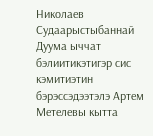Николаев Судаарыстыбаннай Дуума ыччат бэлиитикэтигэр сис кэмитиэтин бэрэссэдээтэлэ Артем Метелевы кытта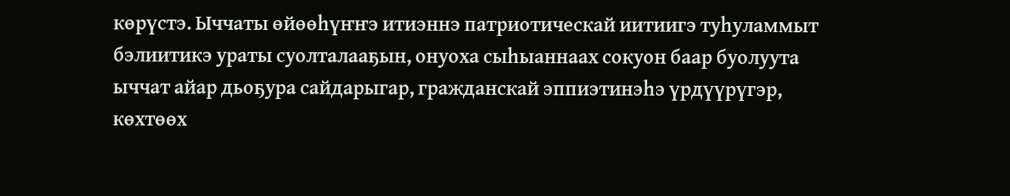көрүстэ. Ыччаты өйөөһүҥҥэ итиэннэ патриотическай иитиигэ туһуламмыт бэлиитикэ ураты суолталааҕын, онуоха сыһыаннаах сокуон баар буолуута ыччат айар дьоҕура сайдарыгар, гражданскай эппиэтинэһэ үрдүүрүгэр, көхтөөх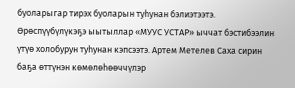буоларыгар тирэх буоларын туһунан бэлиэтээтэ. Өрөспүүбүлүкэҕэ ыытыллар «МУУС УСТАР» ыччат бэстибээлин үтүө холобурун туһунан кэпсээтэ. Артем Метелев Саха сирин баҕа өттүнэн көмөлөһөөччүлэр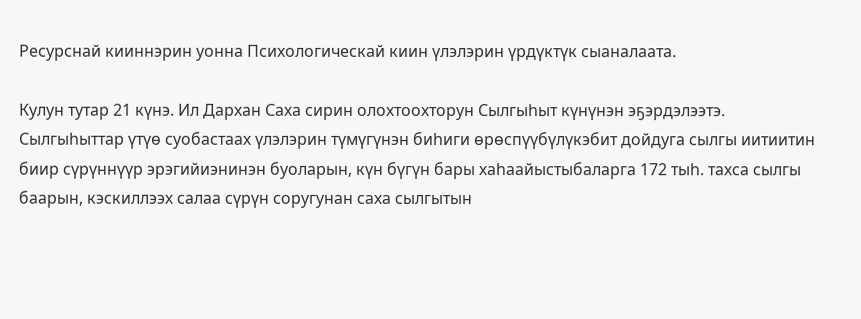Ресурснай кииннэрин уонна Психологическай киин үлэлэрин үрдүктүк сыаналаата.

Кулун тутар 21 күнэ. Ил Дархан Саха сирин олохтоохторун Сылгыһыт күнүнэн эҕэрдэлээтэ. Сылгыһыттар үтүө суобастаах үлэлэрин түмүгүнэн биһиги өрөспүүбүлүкэбит дойдуга сылгы иитиитин биир сүрүннүүр эрэгийиэнинэн буоларын, күн бүгүн бары хаһаайыстыбаларга 172 тыһ. тахса сылгы баарын, кэскиллээх салаа сүрүн соругунан саха сылгытын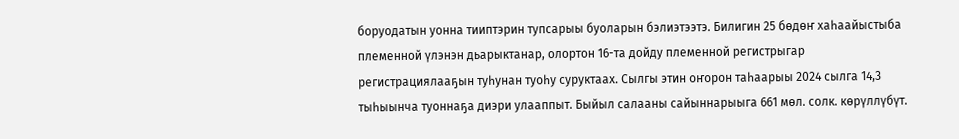боруодатын уонна тииптэрин тупсарыы буоларын бэлиэтээтэ. Билигин 25 бөдөҥ хаһаайыстыба племенной үлэнэн дьарыктанар, олортон 16-та дойду племенной регистрыгар регистрациялааҕын туһунан туоһу суруктаах. Сылгы этин оҥорон таһаарыы 2024 сылга 14,3 тыһыынча туоннаҕа диэри улааппыт. Быйыл салааны сайыннарыыга 661 мөл. солк. көрүллүбүт.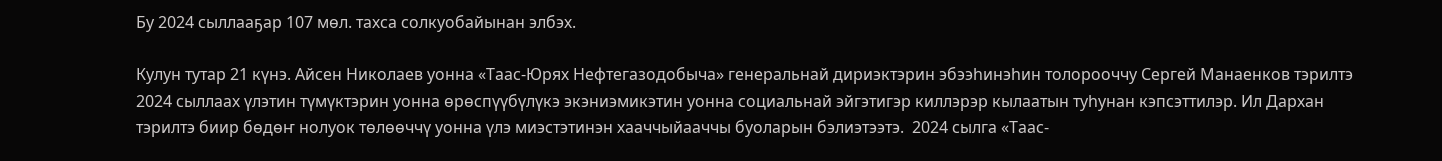Бу 2024 сыллааҕар 107 мөл. тахса солкуобайынан элбэх.

Кулун тутар 21 күнэ. Айсен Николаев уонна «Таас-Юрях Нефтегазодобыча» генеральнай дириэктэрин эбээһинэһин толорооччу Сергей Манаенков тэрилтэ 2024 сыллаах үлэтин түмүктэрин уонна өрөспүүбүлүкэ экэниэмикэтин уонна социальнай эйгэтигэр киллэрэр кылаатын туһунан кэпсэттилэр. Ил Дархан тэрилтэ биир бөдөҥ нолуок төлөөччү уонна үлэ миэстэтинэн хааччыйааччы буоларын бэлиэтээтэ.  2024 сылга «Таас-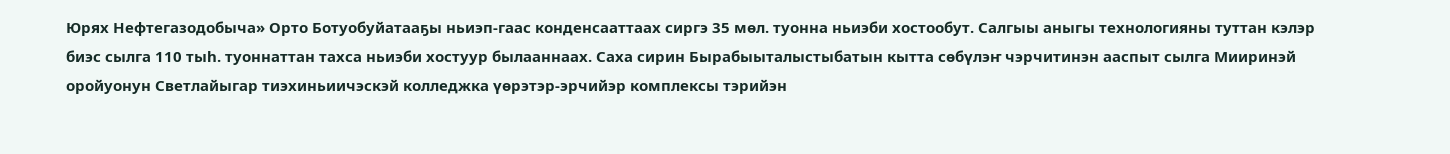Юрях Нефтегазодобыча» Орто Ботуобуйатааҕы ньиэп-гаас конденсааттаах сиргэ 35 мөл. туонна ньиэби хостообут. Салгыы аныгы технологияны туттан кэлэр биэс сылга 110 тыһ. туоннаттан тахса ньиэби хостуур былааннаах. Саха сирин Бырабыыталыстыбатын кытта сөбүлэҥ чэрчитинэн ааспыт сылга Мииринэй оройуонун Светлайыгар тиэхиньиичэскэй колледжка үөрэтэр-эрчийэр комплексы тэрийэн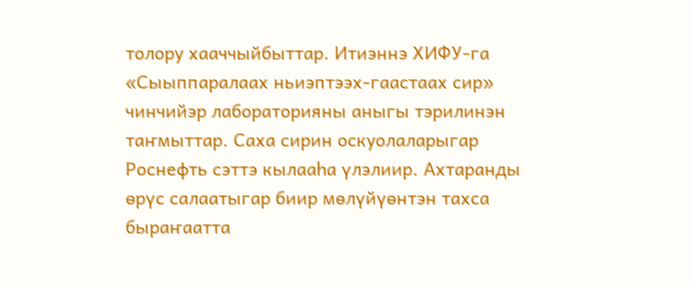толору хааччыйбыттар. Итиэннэ ХИФУ-га «Сыыппаралаах ньиэптээх-гаастаах сир» чинчийэр лабораторияны аныгы тэрилинэн таҥмыттар. Саха сирин оскуолаларыгар Роснефть сэттэ кылааһа үлэлиир. Ахтаранды өрүс салаатыгар биир мөлүйүөнтэн тахса быраҥаатта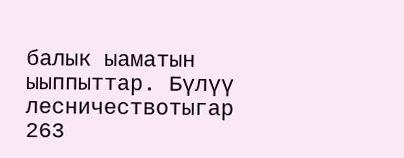балык ыаматын ыыппыттар. Бүлүү лесничествотыгар 263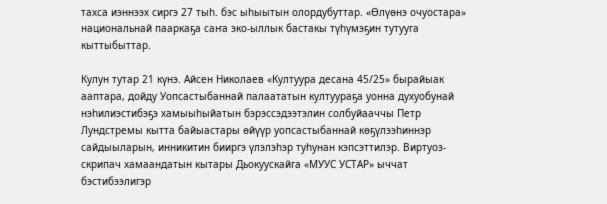тахса иэннээх сиргэ 27 тыһ. бэс ыһыытын олордубуттар. «Өлүөнэ очуостара» национальнай пааркаҕа саҥа эко-ыллык бастакы түһүмэҕин тутууга кыттыбыттар.

Кулун тутар 21 күнэ. Айсен Николаев «Култуура десана 45/25» бырайыак ааптара, дойду Уопсастыбаннай палаататын култуураҕа уонна духуобунай нэһилиэстибэҕэ хамыыһыйатын бэрэссэдээтэлин солбуйааччы Петр Лундстремы кытта байыастары өйүүр уопсастыбаннай көҕүлээһиннэр сайдыыларын, инникитин бииргэ үлэлэһэр туһунан кэпсэттилэр. Виртуоз-скрипач хамаандатын кытары Дьокуускайга «МУУС УСТАР» ыччат бэстибээлигэр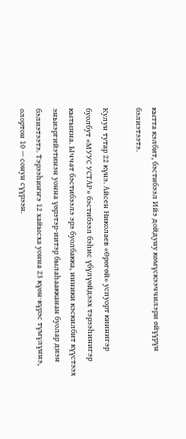кытта кэлбит, бэстибээл Ийэ дойдуну көмүскээччилэри өйүүрүн бэлиэтээтэ.

Кулун тутар 22 күнэ. Айсен Николаев «Өрөгөй» успуорт киинигэр буолбут «МУУС УСТАР» бэстибээл бэһис үбүлүөйдээх тэрээһинигэр кытынна. Ыччат бэстибээлэ эрэ буолбакка, инники кэскилбит күүстээх эньиэргийэтинэн уонна үөрэтэр-иитэр былаһаакканан буолар диэн бэлиэтээтэ. Тэрээһиҥҥэ 12 хайысха уонна 23 күөн-күрэс түмүлүннэ, олортон 10 — сонун сүүрээн.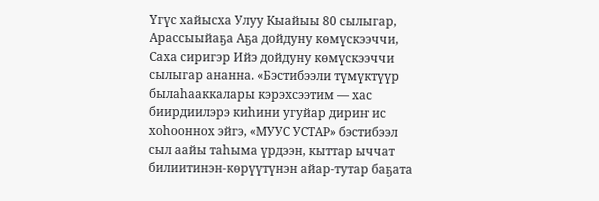Үгүс хайысха Улуу Кыайыы 80 сылыгар, Арассыыйаҕа Аҕа дойдуну көмүскээччи, Саха сиригэр Ийэ дойдуну көмүскээччи сылыгар ананна. «Бэстибээли түмүктүүр былаһааккалары кэрэхсээтим — хас биирдиилэрэ киһини угуйар дириҥ ис хоһооннох эйгэ, «МУУС УСТАР» бэстибээл сыл аайы таһыма үрдээн, кыттар ыччат билиитинэн-көрүүтүнэн айар-тутар баҕата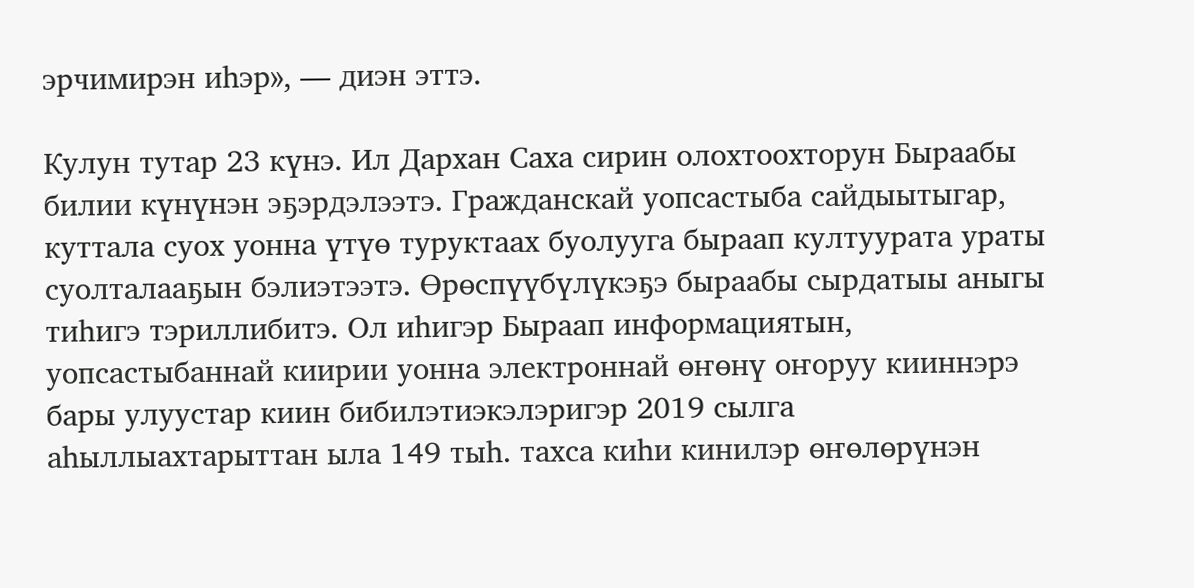эрчимирэн иһэр», — диэн эттэ.

Кулун тутар 23 күнэ. Ил Дархан Саха сирин олохтоохторун Быраабы билии күнүнэн эҕэрдэлээтэ. Гражданскай уопсастыба сайдыытыгар, куттала суох уонна үтүө туруктаах буолууга быраап култуурата ураты суолталааҕын бэлиэтээтэ. Өрөспүүбүлүкэҕэ быраабы сырдатыы аныгы тиһигэ тэриллибитэ. Ол иһигэр Быраап информациятын, уопсастыбаннай киирии уонна электроннай өҥөнү оҥоруу кииннэрэ бары улуустар киин бибилэтиэкэлэригэр 2019 сылга аһыллыахтарыттан ыла 149 тыһ. тахса киһи кинилэр өҥөлөрүнэн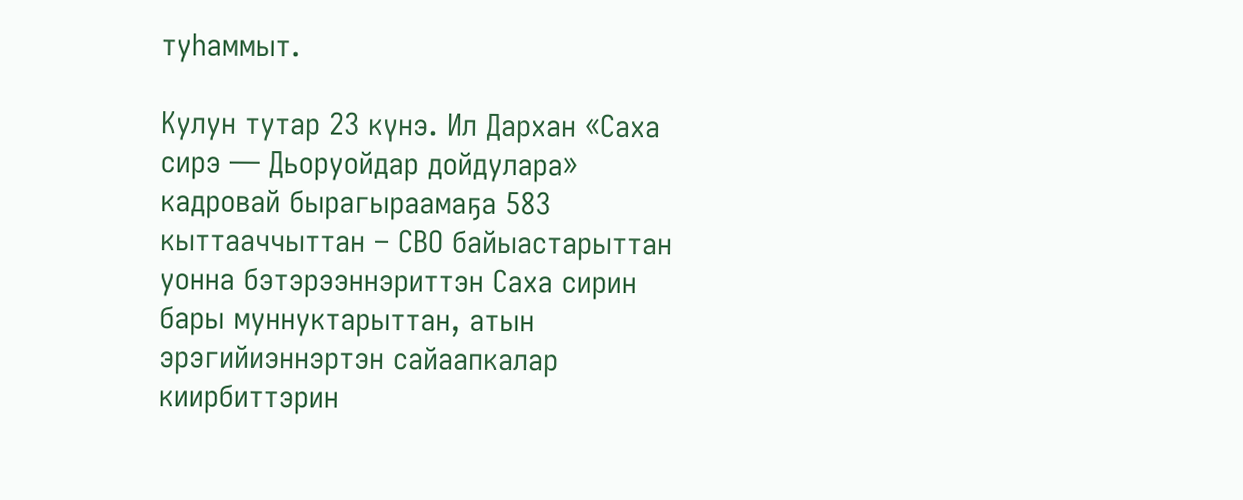туһаммыт.

Кулун тутар 23 күнэ. Ил Дархан «Саха сирэ — Дьоруойдар дойдулара» кадровай бырагыраамаҕа 583 кыттааччыттан – СВО байыастарыттан уонна бэтэрээннэриттэн Саха сирин бары муннуктарыттан, атын эрэгийиэннэртэн сайаапкалар киирбиттэрин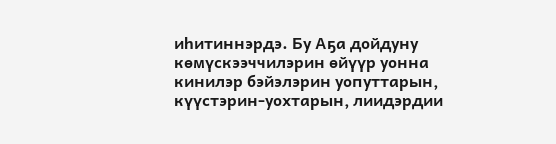иһитиннэрдэ. Бу Аҕа дойдуну көмүскээччилэрин өйүүр уонна кинилэр бэйэлэрин уопуттарын, күүстэрин-уохтарын, лиидэрдии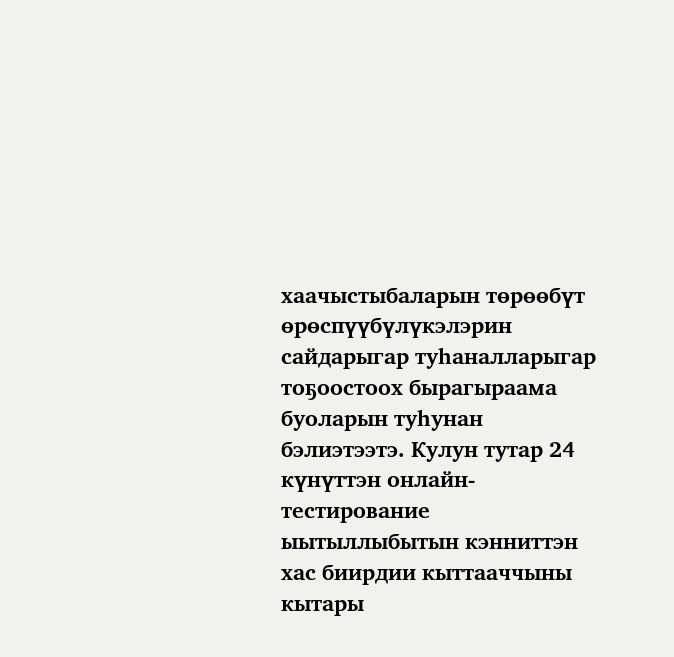хаачыстыбаларын төрөөбүт өрөспүүбүлүкэлэрин сайдарыгар туһаналларыгар тоҕоостоох бырагыраама буоларын туһунан бэлиэтээтэ. Кулун тутар 24 күнүттэн онлайн-тестирование ыытыллыбытын кэнниттэн хас биирдии кыттааччыны кытары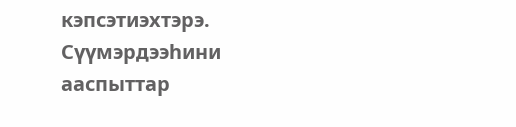кэпсэтиэхтэрэ. Сүүмэрдээһини ааспыттар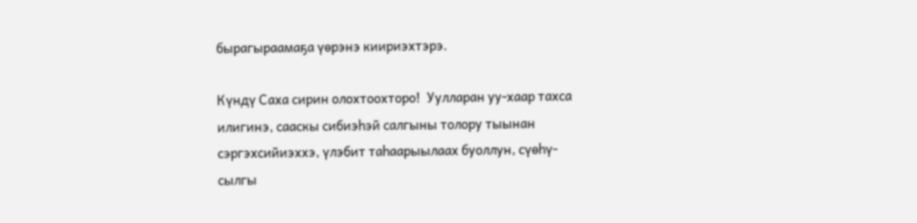бырагыраамаҕа үөрэнэ киириэхтэрэ.

Күндү Саха сирин олохтоохторо!  Уулларан уу-хаар тахса илигинэ, сааскы сибиэһэй салгыны толору тыынан сэргэхсийиэххэ, үлэбит таһаарыылаах буоллун, сүөһү-сылгы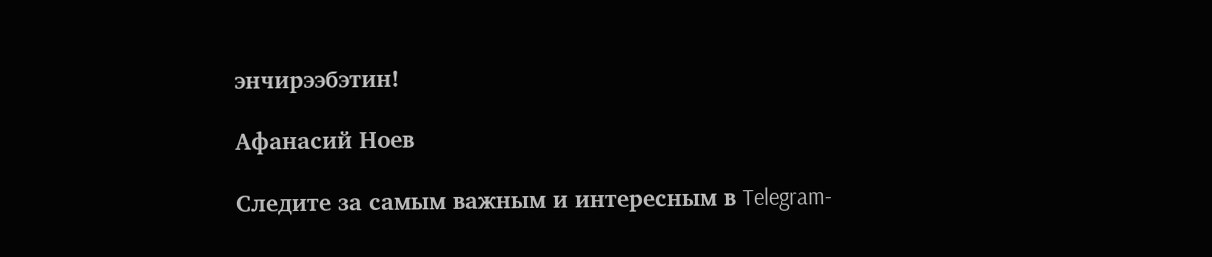энчирээбэтин!

Афанасий Ноев

Следите за самым важным и интересным в Telegram-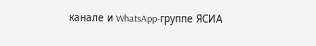канале и WhatsApp-группе ЯСИА